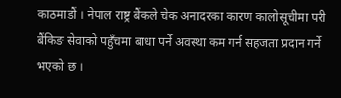काठमाडौं । नेपाल राष्ट्र बैंकले चेक अनादरका कारण कालोसूचीमा परी बैंकिङ सेवाको पहुँचमा बाधा पर्ने अवस्था कम गर्न सहजता प्रदान गर्ने भएको छ ।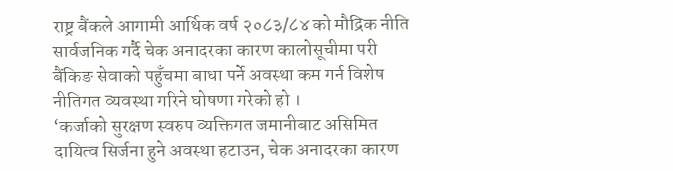राष्ट्र बैंकले आगामी आर्थिक वर्ष २०८३/८४ को मौद्रिक नीति सार्वजनिक गर्दै चेक अनादरका कारण कालोसूचीमा परी बैंकिङ सेवाको पहुँचमा बाधा पर्ने अवस्था कम गर्न विशेष नीतिगत व्यवस्था गरिने घोषणा गरेको हो ।
‘कर्जाको सुरक्षण स्वरुप व्यक्तिगत जमानीबाट असिमित दायित्व सिर्जना हुने अवस्था हटाउन, चेक अनादरका कारण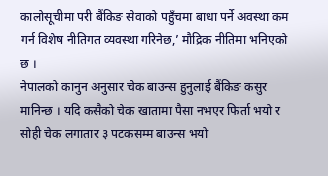कालोसूचीमा परी बैंकिङ सेवाको पहुँचमा बाधा पर्ने अवस्था कम गर्न विशेष नीतिगत व्यवस्था गरिनेछ,’ मौद्रिक नीतिमा भनिएको छ ।
नेपालको कानुन अनुसार चेक बाउन्स हुनुलाई बैंकिङ कसुर मानिन्छ । यदि कसैको चेक खातामा पैसा नभएर फिर्ता भयो र सोही चेक लगातार ३ पटकसम्म बाउन्स भयो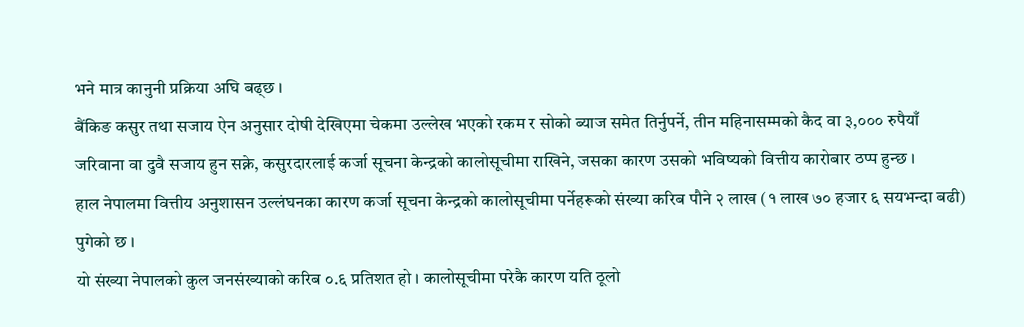भने मात्र कानुनी प्रक्रिया अघि बढ्छ ।
बैंकिङ कसुर तथा सजाय ऐन अनुसार दोषी देखिएमा चेकमा उल्लेख भएको रकम र सोको ब्याज समेत तिर्नुपर्ने, तीन महिनासम्मको कैद वा ३,००० रुपैयाँ जरिवाना वा दुवै सजाय हुन सक्ने, कसुरदारलाई कर्जा सूचना केन्द्रको कालोसूचीमा राखिने, जसका कारण उसको भविष्यको वित्तीय कारोबार ठप्प हुन्छ ।
हाल नेपालमा वित्तीय अनुशासन उल्लंघनका कारण कर्जा सूचना केन्द्रको कालोसूचीमा पर्नेहरूको संख्या करिब पौने २ लाख (१ लाख ७० हजार ६ सयभन्दा बढी) पुगेको छ ।
यो संख्या नेपालको कुल जनसंख्याको करिब ०.६ प्रतिशत हो । कालोसूचीमा परेकै कारण यति ठूलो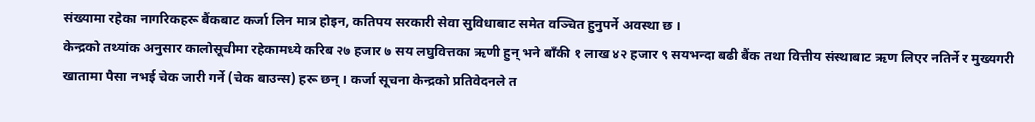संख्यामा रहेका नागरिकहरू बैंकबाट कर्जा लिन मात्र होइन, कतिपय सरकारी सेवा सुविधाबाट समेत वञ्चित हुनुपर्ने अवस्था छ ।
केन्द्रको तथ्यांक अनुसार कालोसूचीमा रहेकामध्ये करिब २७ हजार ७ सय लघुवित्तका ऋणी हुन् भने बाँकी १ लाख ४२ हजार ९ सयभन्दा बढी बैंक तथा वित्तीय संस्थाबाट ऋण लिएर नतिर्ने र मुख्यगरी खातामा पैसा नभई चेक जारी गर्ने (चेक बाउन्स) हरू छन् । कर्जा सूचना केन्द्रको प्रतिवेदनले त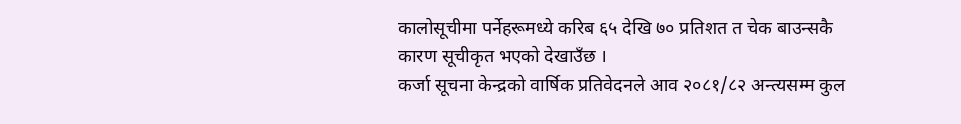कालोसूचीमा पर्नेहरूमध्ये करिब ६५ देखि ७० प्रतिशत त चेक बाउन्सकै कारण सूचीकृत भएको देखाउँछ ।
कर्जा सूचना केन्द्रको वार्षिक प्रतिवेदनले आव २०८१/८२ अन्त्यसम्म कुल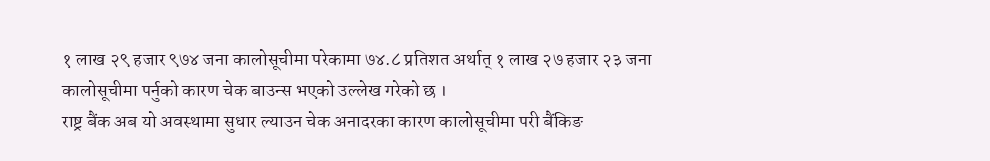१ लाख २९ हजार ९७४ जना कालोसूचीमा परेकामा ७४.८ प्रतिशत अर्थात् १ लाख २७ हजार २३ जना कालोसूचीमा पर्नुको कारण चेक बाउन्स भएको उल्लेख गरेको छ ।
राष्ट्र बैंक अब यो अवस्थामा सुधार ल्याउन चेक अनादरका कारण कालोसूचीमा परी बैंकिङ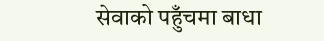सेवाको पहुँचमा बाधा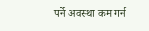पर्ने अवस्था कम गर्न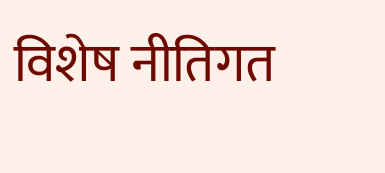विशेष नीतिगत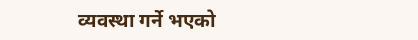व्यवस्था गर्ने भएको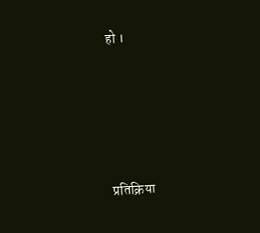हो ।






प्रतिक्रिया